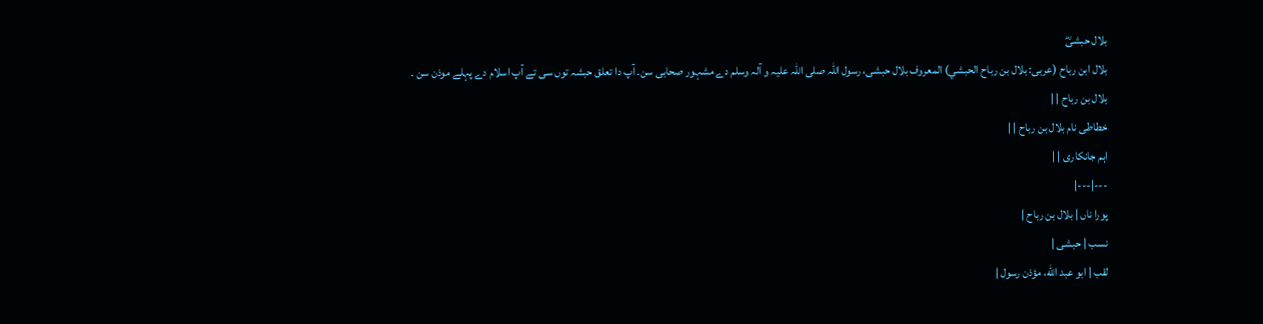بلال حبشیؓ
بلال ابن رباح (عربی: بلال بن رباح الحبشي) المعروف بلال حبشی، رسول اللہ صلی اللہ علیہ و آلہ وسلم دے مشہور صحابی سن۔ آپ دا تعلق حبشہ توں سی تے آپ اسلام دے پہلے موذن سن ۔
بلال بن رباح | |
خطاطی نام بلال بن رباح | |
اہم جانکاری | |
---|---|
پورا ناں | بلال بن رباح |
نسب | حبشی |
لقب | ابو عبد الله، مؤذن رسول |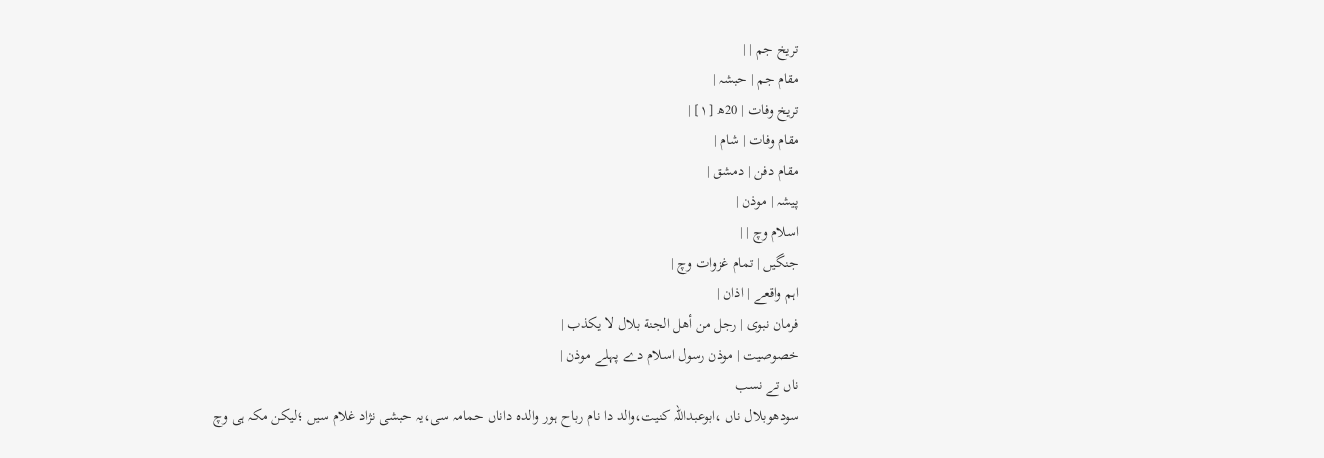تريخ جم | |
مقام جم | حبشہ |
تريخ وفات | 20ھ [۱] |
مقام وفات | شام |
مقام دفن | دمشق |
پیشہ | موذن |
اسلام وچ | |
جنگیں | تمام غزوات وچ |
اہم واقعے | اذان |
فرمان نبوی | رجل من أهل الجنة بلال لا يكذب |
خصوصیت | موذن رسول اسلام دے پہلے موذن |
ناں تے نسب
سودھوبلال ناں ،ابوعبداللہ کنیت،والد دا نام رباح ہور والدہ داناں حمامہ سی،یہ حبشی نژاد غلام سیں ؛لیکن مکہ ہی وچ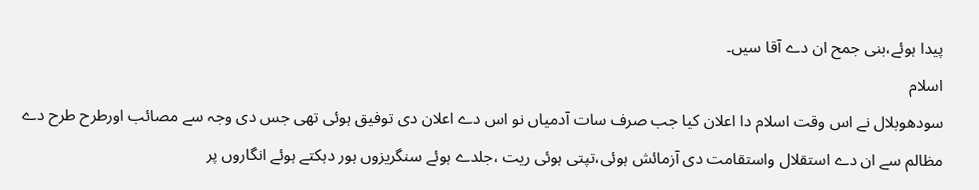پیدا ہوئے،بنی جمح ان دے آقا سیں۔
اسلام
سودھوبلال نے اس وقت اسلام دا اعلان کیا جب صرف سات آدمیاں نو اس دے اعلان دی توفیق ہوئی تھی جس دی وجہ سے مصائب اورطرح طرح دے مظالم سے ان دے استقلال واستقامت دی آزمائش ہوئی،تپتی ہوئی ریت ،جلدے ہوئے سنگریزوں ہور دہکتے ہوئے انگاروں پر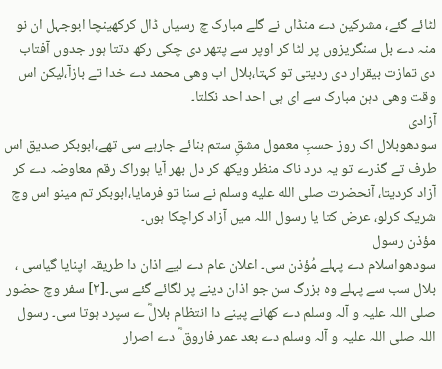لٹائے گئے، مشرکین دے منڈاں نے گلے مبارک چ رسیاں ڈال کرکھینچا ابوجہل ان نو منہ دے بل سنگریزوں پر لٹا کر اوپر سے پتھر دی چکی رکھ دتتا ہور جدوں آفتاب دی تمازت بیقرار دی ردیتی تو کہتا،بلال اب وھی محمد دے خدا تے بازآ،لیکن اس وقت وھی دہن مبارک سے ای ہی احد احد نکلتا۔
آزادی
سودھوبلال اک روز حسبِ معمول مشقِ ستم بنائے جارہے سی تھے،ابوبکر صدیق اس طرف تے گذرے تو یہ درد ناک منظر ویکھ کر دل بھر آیا ہوراک رقم معاوضہ دے کر آزاد کردیتا، آنحضرت صلى الله عليه وسلم نے سنا تو فرمایا،ابوبکر تم مینو اس وچ شریک کرلو، عرض کتا یا رسول اللہ میں آزاد کراچکا ہوں۔
مؤذن رسول
سودھواسلام دے پہلے مُؤذن سی۔ اعلان عام دے لیے اذان دا طریقہ اپنایا گیاسی ، بلال سب سے پہلے وہ بزرگ سن جو اذان دینے پر لگائے گئے سی۔[۲] سفر وچ حضور صلی اللہ علیہ و آلہ وسلم دے کھانے پینے دا انتظام بلالؓ ے سپرد ہوتا سی۔ رسول اللہ صلی اللہ علیہ و آلہ وسلم دے بعد عمر فاروق ؓ دے اصرار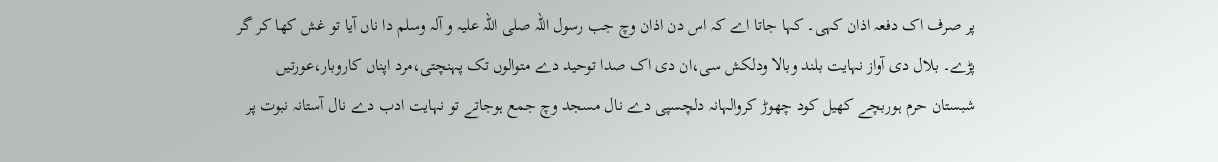پر صرف اک دفعہ اذان کہی۔ کہا جاتا اے کہ اس دن اذان وچ جب رسول اللہ صلی اللہ علیہ و آلہ وسلم دا ناں آیا تو غش کھا کر گر پڑے۔ بلال دی آواز نہایت بلند وبالا ودلکش سی،ان دی اک صدا توحید دے متوالوں تک پہنچتی،مرد اپناں کاروبار،عورتیں شبستان حرم ہوربچے کھیل کود چھوڑ کروالہانہ دلچسپی دے نال مسجد وچ جمع ہوجاتے تو نہایت ادب دے نال آستانہ نبوت پر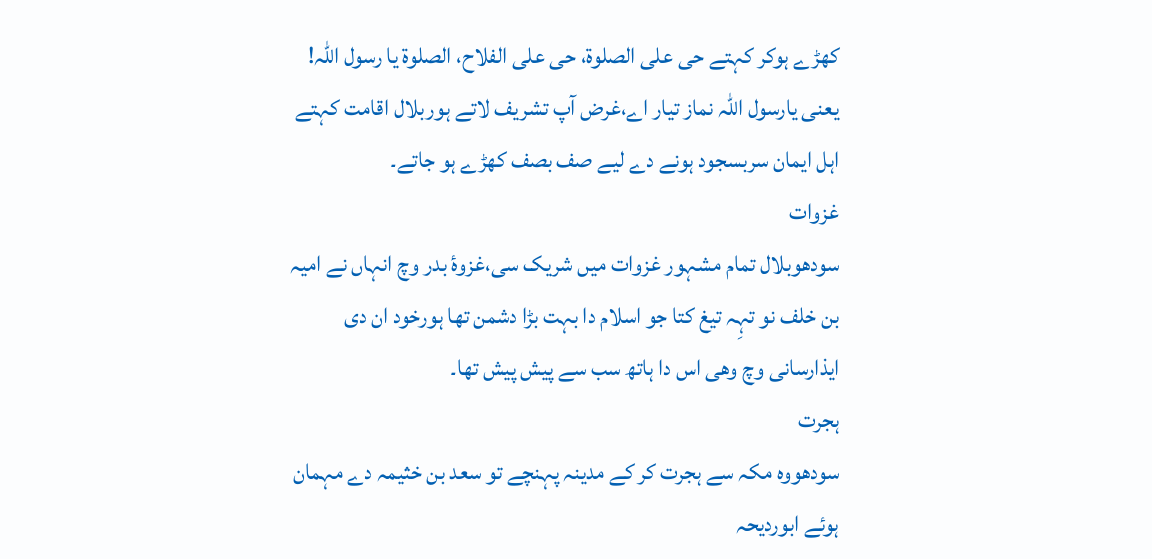کھڑے ہوکر کہتے حی علی الصلوۃ، حی علی الفلاح، الصلوۃ یا رسول اللہ! یعنی یارسول اللہ نماز تیار اے،غرض آپ تشریف لاتے ہوربلال اقامت کہتے اہل ایمان سربسجود ہونے دے لیے صف بصف کھڑے ہو جاتے۔
غزوات
سودھوبلال تمام مشہور غزوات میں شریک سی،غزوۂ بدر وچ انہاں نے امیہ بن خلف نو تہِہ تیغ کتا جو اسلام دا بہت بڑا دشمن تھا ہورخود ان دی ایذارسانی وچ وھی اس دا ہاتھ سب سے پیش پیش تھا۔
ہجرت
سودھووہ مکہ سے ہجرت کر کے مدینہ پہنچے تو سعد بن خثیمہ دے مہمان ہوئے ابوردیحہ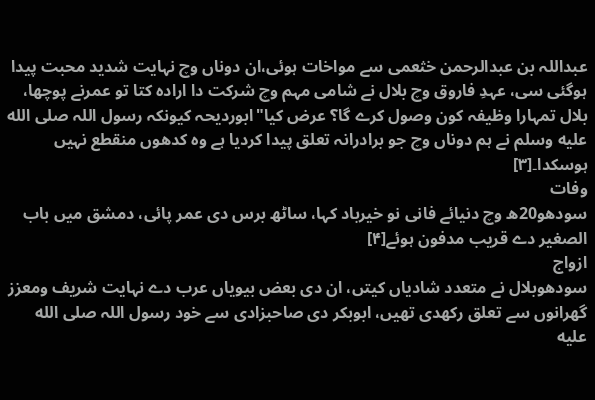عبداللہ بن عبدالرحمن خثعمی سے مواخات ہوئی،ان دوناں وچ نہایت شدید محبت پیدا ہوگئی سی، عہدِ فاروق وچ بلال نے شامی مہم وچ شرکت دا ارادہ کتا تو عمرنے پوچھا، بلال تمہارا وظیفہ کون وصول کرے گا؟ عرض کیا"ابوردیحہ کیونکہ رسول اللہ صلى الله عليه وسلم نے ہم دوناں وچ جو برادرانہ تعلق پیدا کردیا ہے وہ کدھوں منقطع نہیں ہوسکدا۔[۳]
وفات
سودھو20ھ وچ دنیائے فانی نو خیرباد کہا، ساٹھ برس دی عمر پائی، دمشق میں باب الصغیر دے قریب مدفون ہوئے[۴]
ازواج
سودھوبلال نے متعدد شادیاں کیتں، ان دی بعض بیویاں عرب دے نہایت شریف ومعزز گھرانوں سے تعلق رکھدی تھیں، ابوبکر دی صاحبزادی سے خود رسول اللہ صلى الله عليه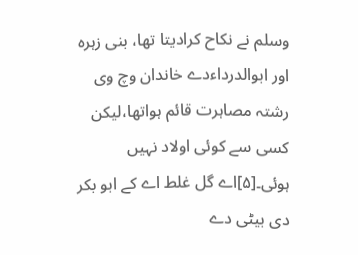وسلم نے نکاح کرادیتا تھا، بنی زہرہ اور ابوالدرداءدے خاندان وچ وی رشتہ مصاہرت قائم ہواتھا،لیکن کسی سے کوئی اولاد نہیں ہوئی۔[۵]اے گل غلط اے کے ابو بکر دی بیٹی دے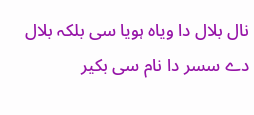نال بلال دا ویاہ ہویا سی بلکہ بلال دے سسر دا نام سی بکیر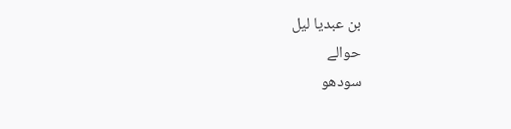بن عبدیا لیل
حوالے
سودھو